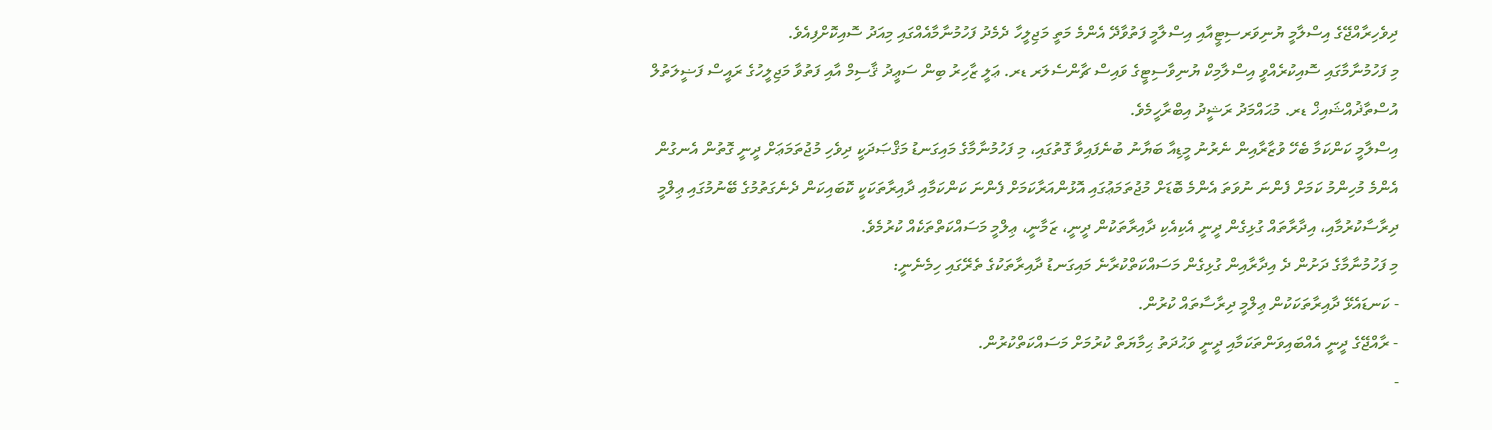ދިވެހިރާއްޖޭގެ އިސްލާމީ ޔުނިވަރސިޓީއާއި އިސްލާމީ ފަތުވާދޭ އެންމެ މަތީ މަޖިލީހާ ދެމެދު ފަހުމުނާމާއެއްގައި މިއަދު ސޮއިކޮށްފިއެވެ.
މި ފަހުމުނާމާގައި ސޮއިކުރެއްވީ އިސްލާމިކް ޔުނިވާސިޓީގެ ވައިސް ޗާންސެލަރ ޑރ. ޢަލީ ޒާހިރު ބިން ސަޢީދު ޤާސިމް އާއި ފަތުވާ މަޖިލީހުގެ ރައީސް ފަޟީލަތުލް އުސްތާޛުއްޝައިޚް ޑރ. މުޙައްމަދު ރަޝީދު އިބްރާހީމެވެ.
އިސްލާމީ ކަންކަމާ ބެހޭ ވުޒާރާއިން ނެރުނު މީޑިއާ ބަޔާނު ބުނެފައިވާ ގޮތުގައި، މި ފަހުމުނާމާގެ މައިގަނޑު މަޤްޞަދަކީ ދިވެހި މުޖުތަމަޢަށް ދީނީ ގޮތުން އެނގުން އެންމެ މުހިންމު ކަމަށް ފެންނަ ނުވަތަ އެންމެ ބޮޑަށް މުޖުތަމަޢުގައި އޮޅުންއަރާކަމަށް ފެންނަ ކަންކަމާއި ދާއިރާތަކަކީ ކޮބައިކަން ދެނެގަތުމުގެ ބޭނުމުގައި ޢިލްމީ ދިރާސާކުރުމާއި، އިދާރާތައް ގުޅިގެން ދީނީ އެކިއެކި ދާއިރާތަކުން ދީނީ، ޒަމާނީ، ޢިލްމީ މަސައްކަތްތަކެއް ކުރުމެވެ.
މި ފަހުމުނާމާގެ ދަށުން ދެ އިދާރާއިން ގުޅިގެން މަސައްކަތްކުރާނެ މައިގަނޑު ދާއިރާތަކުގެ ތެރޭގައި ހިމެނެނީ:
- ކަނޑައެޅޭ ދާއިރާތަކަކުން ޢިލްމީ ދިރާސާތައް ކުރުން.
- ރާއްޖޭގެ ދީނީ އެއްބައިވަންތަކަމާއި ދީނީ ވަޙުދަތު ޙިމާޔަތް ކުރުމަށް މަސައްކަތްކުރުން.
-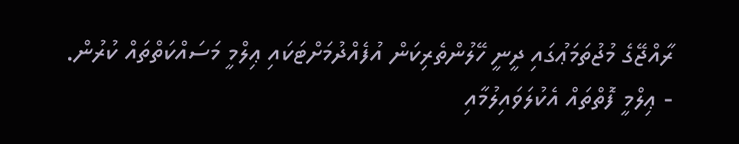ރާއްޖޭގެ މުޖުތަމަޢުގައި ދީނީ ހޭލުންތެރިކަން އުފެއްދުމަށްޓަކައި ޢިލްމީ މަސައްކަތްތައް ކުރުން.
- ޢިލްމީ ފޮތްތައް އެކުލަވައިލުމާއި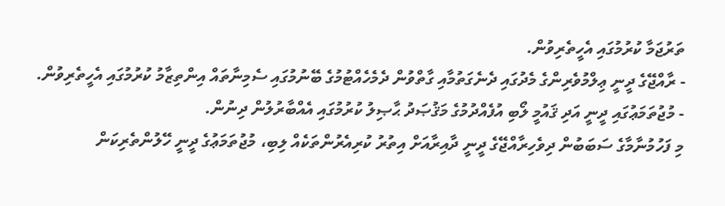ތަރުޖަމާ ކުރުމުގައި އެހީތެރިވުން.
- ރާއްޖޭގެ ދީނީ ޢިލްމުވެރިންގެ މެދުގައި ދެނެގަތުމާއި ގާތްވުން ދެމެހެއްޓުމުގެ ބޭނުމުގައި ސެމިނާތައް އިންތިޒާމު ކުރުމުގައި އެހީތެރިވުން.
- މުޖުތަމަޢުގައި ދީނީ އަދި ޤައުމީ ލޯބި އުފެއްދުމުގެ މަޤުޞަދު ޙާޞިލު ކުރުމުގައި އެއްބާރުލުން ދިނުން.
މި ފަހުމުނާމާގެ ސަބަބުން ދިވެހިރާއްޖޭގެ ދީނީ ދާއިރާއަށް އިތުރު ކުރިއެރުންތަކެއް ލިބި، މުޖުތަމަޢުގެ ދީނީ ހޭލުންތެރިކަން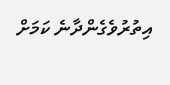އިތުރުވެގެންދާނެ ކަމަށް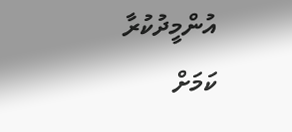އުންމީދުކުރާ ކަމަށް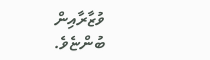ވުޒާރާއިން ބުންޏެވެ.